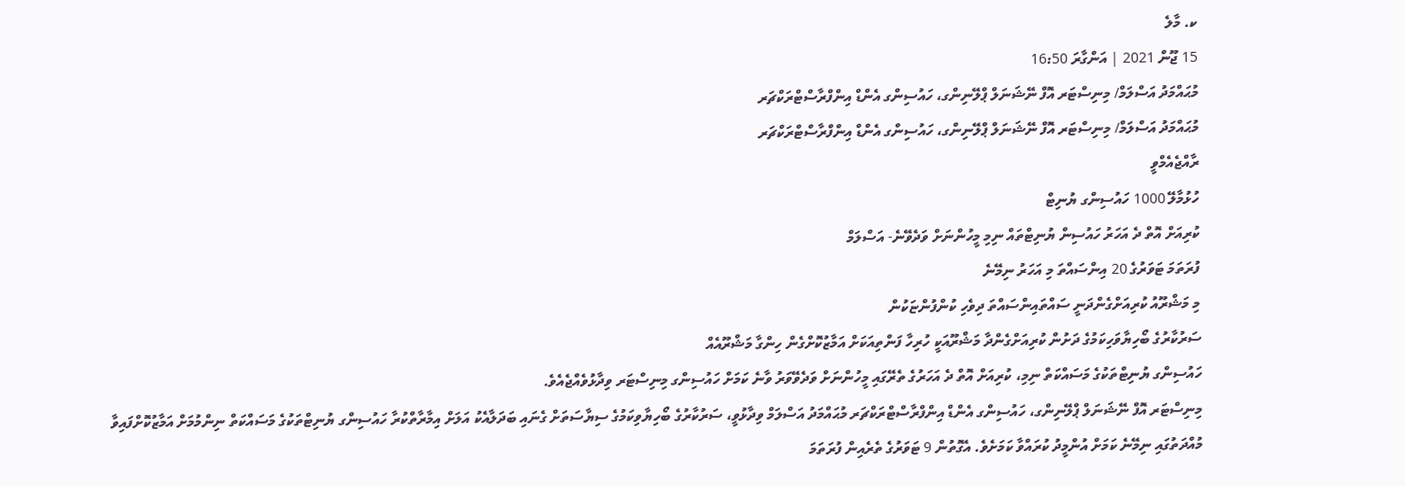ކ. މާލެ
15 ޖޫން 2021 | އަންގާރަ 16:50
މުޙައްމަދު އަސްލަމް/ މިނިސްޓަރ އޮފް ނޭޝަނަލް ޕްލޭނިންގ، ހައުސިންގ އެންޑް އިންފްރާސްޓްރަކްޗަރ
މުޙައްމަދު އަސްލަމް/ މިނިސްޓަރ އޮފް ނޭޝަނަލް ޕްލޭނިންގ، ހައުސިންގ އެންޑް އިންފްރާސްޓްރަކްޗަރ
ރާއްޖެއެމްވީ
ހުޅުމާލޭ 1000 ހައުސިންގ ޔުނިޓް
ކުރިއަށް އޮތް ދެ އަހަރު ހައުސިން ޔުނިޓްތައް ނިމި މީހުންނަށް ވަދެވޭނެ- އަސްލަމް
ފުރަތަމަ ޓަވަރުގެ 20 އިންސައްތަ މި އަހަރު ނިމޭނެ
މި މަޝްރޫއު ކުރިއަށްގެންދަނީ ސައްތައިންސައްތަ ދިވެހި ކުންފުންޏަކުން
ސަރުކާރުގެ ބޯހިޔާވަހިކަމުގެ ދަށުން ކުރިއަށްގެންދާ މަޝްރޫއަކީ ހުރިހާ ފަންތިއަކަށް އަމާޒުކޮށްގެން ހިންގާ މަޝްރޫއެއް
ހައުސިންގ ޔުނިޓްތަކުގެ މަސައްކަތް ނިމި، ކުރިއަށް އޮތް ދެ އަހަރުގެ ތެރޭގައި މީހުންނަށް ވަދެވޭވަރު ވާނެ ކަމަށް ހައުސިންގ މިނިސްޓަރ ވިދާޅުވެއްޖެއެވެ.
މިނިސްޓަރ އޮފް ނޭޝަނަލް ޕްލޭނިންގ، ހައުސިންގ އެންޑް އިންފްރާސްޓްރަކްޗަރ މުޙައްމަދު އަސްލަމް ވިދާޅުވީ، ސަރުކާރުގެ ބޯހިޔާވިކަމުގެ ސިޔާސަތަށް ގެނައި ބަދަލާއެކު އަލަށް އިމާރާތްކުރާ ހައުސިންގ ޔުނިޓްތަކުގެ މަސައްކަތް ނިންމުމަށް އަމާޒުކޮށްފައިވާ މުއްދަތުގައި ނިމޭނެ ކަމަށް އުންމީދު ކުރައްވާ ކަމަށެވެ. އެގޮތުން 9 ޓަވަރުގެ ތެރެއިން ފުރަތަމަ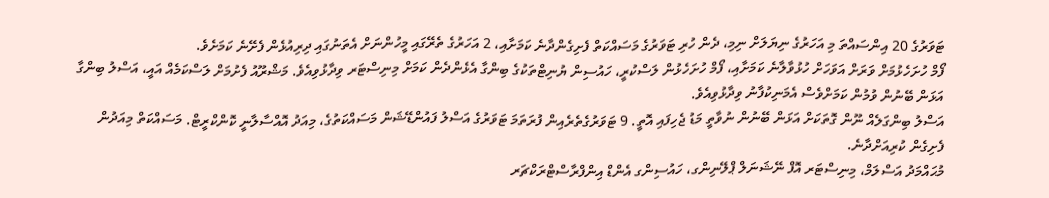ޓަވަރުގެ 20 އިންސައްތަ މި އަހަރުގެ ނިޔަލަށް ނިމި، ދެން ހުރި ޓަވަރުގެ މަސައްކަތް ފެށިގެންދާނެ ކަމަށާއި، 2 އަހަރުގެ ތެރޭގައި މީހުންނަށް އެތަނުގައި ދިރިއުޅެން ފެށޭނެ ކަމަށެވެ.
ފޯމް ހުށަހެޅުމަށް ވަރަށް އަވަހަށް ހުޅުވާލާނެ ކަމަށާއި، ފޯމް ހުށަހެޅުން ލަސްކުރީ، ހައުސިން ޔުނިޓްތަކުގެ ބިންގާ އެޅެންދެން ކަމަށް މިނިސްޓަރ ވިދާޅުވިއެވެ. މަޝްރޫއު ފެށުމަށް ލަސްކަމެއް އައީ، އަސްލު ބިންގާ އަޅަން ބޭނުން ވުމުން ކަމަށްވެސް އެމަނިކުފާނު ވިދާޅުވިއެވެ.
އަސްލު ބިންގަލެއް ނޫން ގޮތަކަށް އަޅަން ބޭނުން ނުވާތީ މަޑު ޖެހިފައި އޮތީ. 9 ޓަވަރުގެތެރެއިން ފުރަތަމަ ޓަވަރުގެ އަސްލު ފައުންޑޭޝަން މަސައްކަތުގެ، މިއަދު އޮއްސާލާނީ ކޮންކްރީޓް. މަސައްކަތް މިއަދުން ފެށިގެން ކުރިއަށްދާނެ.
މުޙައްމަދު އަސްލަމް، މިނިސްޓަރ އޮފް ނޭޝަނަލް ޕްލޭނިންގ، ހައުސިންގ އެންޑް އިންފްރާސްޓްރަކްޗަރ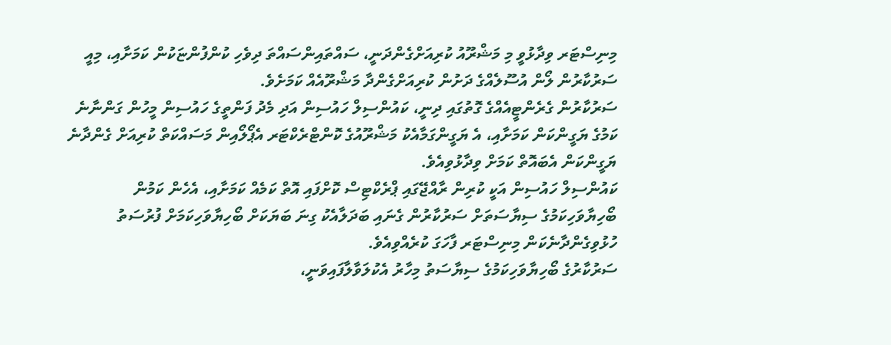މިނިސްޓަރ ވިދާޅުވީ މި މަޝްރޫއު ކުރިއަށްގެންދަނީ، ސައްތައިންސައްތަ ދިވެހި ކުންފުންޏަކުން ކަމަށާއި، މިއީ ސަރުކާރުން ލޯން އުސޫލެއްގެ ދަށުން ކުރިއަށްގެންދާ މަޝްރޫއެއް ކަމަށެވެ.
ސަރުކާރުން ގެރެންޓީއެއްގެ ގޮތުގައި ދިނީ، ކައުންސިލް ހައުސިން އަދި މެދު ފަންތީގެ ހައުސިން މީހުން ގަންނާނެ ކަމުގެ ޔަގީންކަން ކަމަށާއި، އެ ޔަގީންގަމާއެކު މަޝްރޫއުގެ ކޮންޓްރެކްޓަރ އެޕޯލޯއިން މަސައްކަތް ކުރިއަށް ގެންދާނެ ޔަގީންކަން އެބައޮތް ކަމަށް ވިދާޅުވިއެވެ.
ކައުންސިލް ހައުސިން އަކީ ކުރިން ރާއްޖޭގައި ޕްރެކްޓިސް ކޮށްފައި އޮތް ކަމެއް ކަމަށާއި، އެހެން ކަމުން ބޯހިޔާވަހިކަމުގެ ސިޔާސަތަށް ސަރުކާރުން ގެނައި ބަދަލާއެކު ގިނަ ބަޔަކަށް ބޯހިޔާވަހިކަމަށް ފުރުސަތު ހުޅުވިގެންދާނެކަން މިނިސްޓަރ ފާހަގަ ކުރެއްވިއެވެ.
ސަރުކާރުގެ ބޯހިޔާވަހިކަމުގެ ސިޔާސަތު މިހާރު އެކުލަވާލާފައިވަނީ،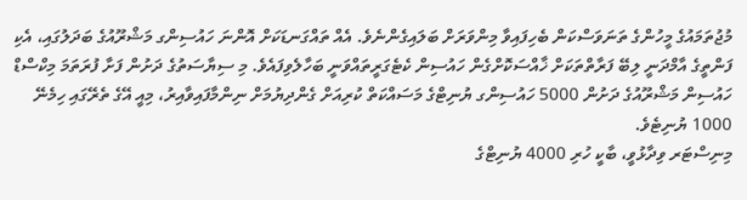މުޖުތަމައުގެ މީހުންގެ ތަނަވަސްކަން ބެހިފައިވާ މިންވަރަށް ބަލައިގެންނެވެ. އެއް ތައްގަނޑަކަށް އޮންނަ ހައުސިންގ މަޝްރޫއުގެ ބަދަލުގައި، އެކި ފަންތީގެ އާމްދަނީ ލިބޭ ފަރާތްތަކަށް ޚާއްސަކޮށްގެން ހައުސިން ކެޓެގަރީތައްވަނީ ބަހާލެވިފައެވެ. މި ސިޔާސަތުގެ ދަށުން ފަށާ ފުރަތަމަ މިކްސްޑް ހައުސިން މަޝްރޫއުގެ ދަށުން 5000 ހައުސިންގ ޔުނިޓްގެ މަސައްކަތް ކުރިއަށް ގެންދިޔުމަށް ނިންމާފައިވާއިރު، މިއީ އޭގެ ތެރޭގައި ހިމެނޭ 1000 ޔުނިޓެވެ.
މިނިސްޓަރ ވިދާޅުވީ، ބާކީ ހުރި 4000 ޔުނިޓްގެ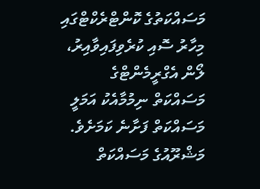މަސައްކަތުގެ ކޮންޓްރެކްޓްގައި މިހާރު ސޮއި ކުރެވިފައިވާއިރު، ލޯން އެގްރީމެންޓްގެ މަސައްކަތް ނިމުމާއެކު އަމަލީ މަސައްކަތް ފަށާނެ ކަމަށެވެ.
މަޝްރޫއުގެ މަސައްކަތް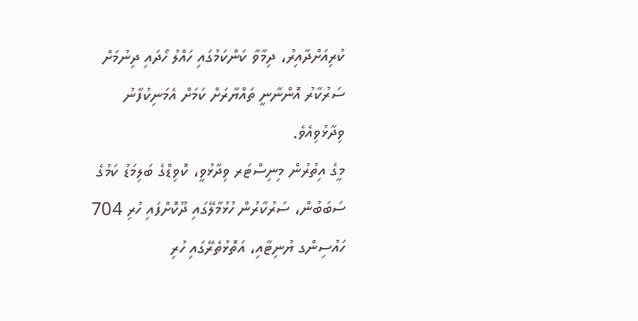ކުރިއަށްދާއިރު، ދިމާވާ ކަންކަމުގައި ހައްލު ހޯދައި ދިނުމަށް ސަރުކާރު އޮންނާނީ ތައްޔާރަށް ކަމަށް އެމަނިކުފާނު ވިދާޅުވިއެވެ.
މީގެ އިތުރުން މިނިސްޓަރ ވިދާޅުވީ، ކޮވިޑްގެ ބަލިމަޑު ކަމުގެ ސަބަބުން، ސަރުކާރުން ހުޅުމާލޭގައި ދޫކޮށްފައި ހުރި 704 ހައުސިންގ ޔުނިޓާއި، އަތޮޅުތެރޭގައި ހުރި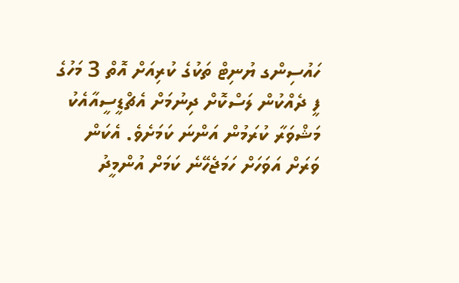ހައުސިންގ ޔުނިޓް ތަކުގެ ކުރިއަށް އޮތް 3 މަހުގެ ފީ ދެއްކުން ލަސްކޮށް ދިނުމަށް އެޗްޑީސީއާއެކު މަޝްވަރާ ކުރަމުން އަންނަ ކަމަށެވެ. އެކަން ވަރަށް އަވަހަށް ހަމަޖެހޭނެ ކަމަށް އުންމީދު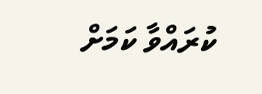ކުރައްވާ ކަމަށް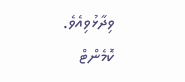ވިދާޅުވިއެވެ.
ކޮމެންޓް